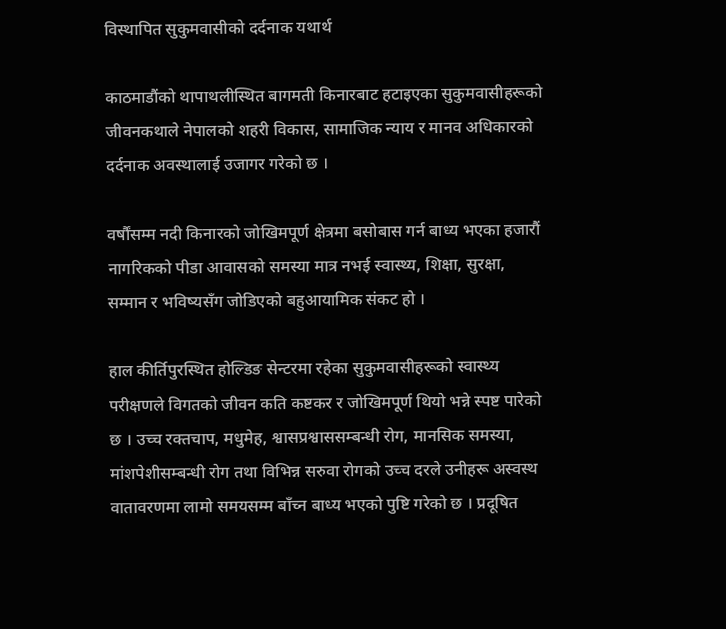विस्थापित सुकुमवासीको दर्दनाक यथार्थ

काठमाडौंको थापाथलीस्थित बागमती किनारबाट हटाइएका सुकुमवासीहरूको जीवनकथाले नेपालको शहरी विकास, सामाजिक न्याय र मानव अधिकारको दर्दनाक अवस्थालाई उजागर गरेको छ ।

वर्षौंसम्म नदी किनारको जोखिमपूर्ण क्षेत्रमा बसोबास गर्न बाध्य भएका हजारौं नागरिकको पीडा आवासको समस्या मात्र नभई स्वास्थ्य, शिक्षा, सुरक्षा, सम्मान र भविष्यसँग जोडिएको बहुआयामिक संकट हो ।

हाल कीर्तिपुरस्थित होल्डिङ सेन्टरमा रहेका सुकुमवासीहरूको स्वास्थ्य परीक्षणले विगतको जीवन कति कष्टकर र जोखिमपूर्ण थियो भन्ने स्पष्ट पारेको छ । उच्च रक्तचाप, मधुमेह, श्वासप्रश्वाससम्बन्धी रोग, मानसिक समस्या, मांशपेशीसम्बन्धी रोग तथा विभिन्न सरुवा रोगको उच्च दरले उनीहरू अस्वस्थ वातावरणमा लामो समयसम्म बाँच्न बाध्य भएको पुष्टि गरेको छ । प्रदूषित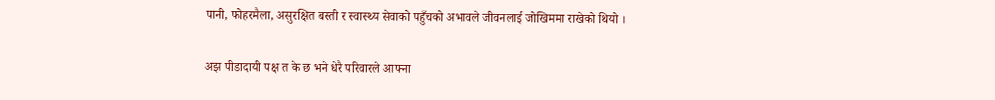पानी, फोहरमैला, असुरक्षित बस्ती र स्वास्थ्य सेवाको पहुँचको अभावले जीवनलाई जोखिममा राखेको थियो ।

अझ पीडादायी पक्ष त के छ भने धेरै परिवारले आफ्ना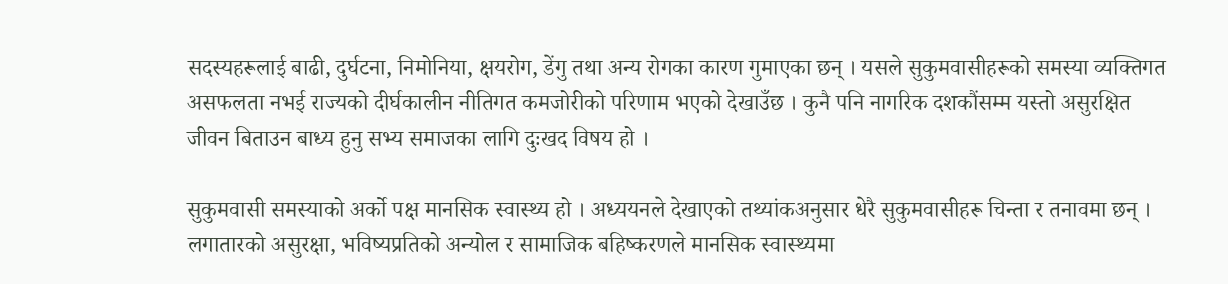सदस्यहरूलाई बाढी, दुर्घटना, निमोनिया, क्षयरोग, डेंगु तथा अन्य रोगका कारण गुमाएका छन् । यसले सुकुमवासीहरूको समस्या व्यक्तिगत असफलता नभई राज्यको दीर्घकालीन नीतिगत कमजोरीको परिणाम भएको देखाउँछ । कुनै पनि नागरिक दशकौंसम्म यस्तो असुरक्षित जीवन बिताउन बाध्य हुनु सभ्य समाजका लागि दुःखद विषय हो ।

सुकुमवासी समस्याको अर्को पक्ष मानसिक स्वास्थ्य हो । अध्ययनले देखाएको तथ्यांकअनुसार धेरै सुकुमवासीहरू चिन्ता र तनावमा छन् । लगातारको असुरक्षा, भविष्यप्रतिको अन्योल र सामाजिक बहिष्करणले मानसिक स्वास्थ्यमा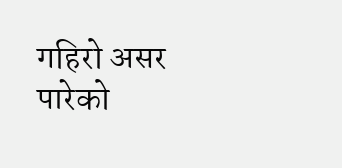गहिरो असर पारेको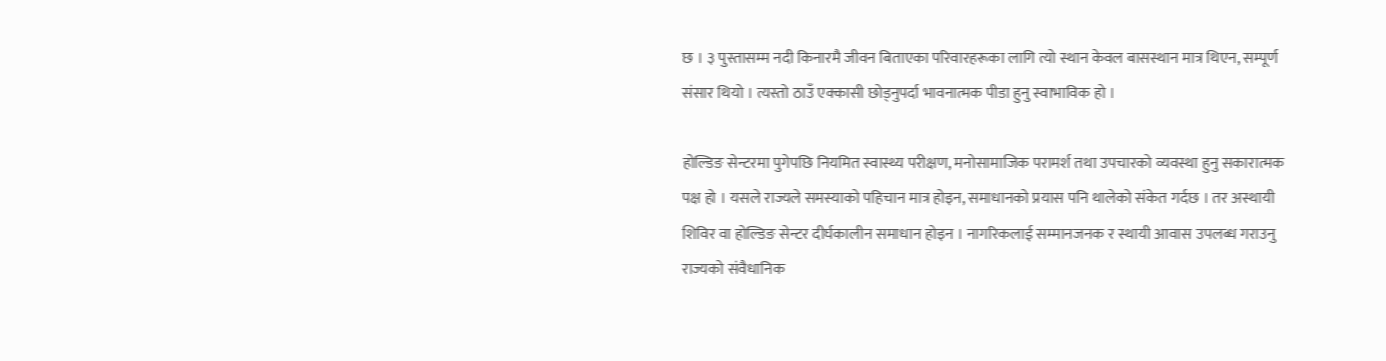छ । ३ पुस्तासम्म नदी किनारमै जीवन बिताएका परिवारहरूका लागि त्यो स्थान केवल बासस्थान मात्र थिएन, सम्पूर्ण संसार थियो । त्यस्तो ठाउँ एक्कासी छोड्नुपर्दा भावनात्मक पीडा हुनु स्वाभाविक हो ।

होल्डिङ सेन्टरमा पुगेपछि नियमित स्वास्थ्य परीक्षण, मनोसामाजिक परामर्श तथा उपचारको व्यवस्था हुनु सकारात्मक पक्ष हो । यसले राज्यले समस्याको पहिचान मात्र होइन, समाधानको प्रयास पनि थालेको संकेत गर्दछ । तर अस्थायी शिविर वा होल्डिङ सेन्टर दीर्घकालीन समाधान होइन । नागरिकलाई सम्मानजनक र स्थायी आवास उपलब्ध गराउनु राज्यको संवैधानिक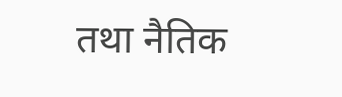तथा नैतिक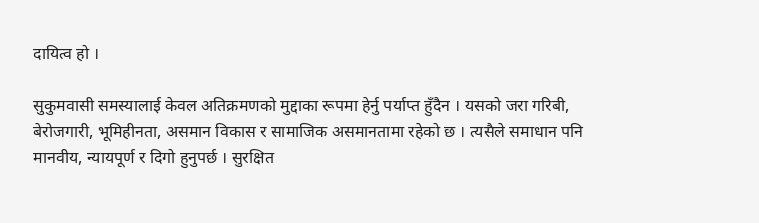दायित्व हो ।

सुकुमवासी समस्यालाई केवल अतिक्रमणको मुद्दाका रूपमा हेर्नु पर्याप्त हुँदैन । यसको जरा गरिबी, बेरोजगारी, भूमिहीनता, असमान विकास र सामाजिक असमानतामा रहेको छ । त्यसैले समाधान पनि मानवीय, न्यायपूर्ण र दिगो हुनुपर्छ । सुरक्षित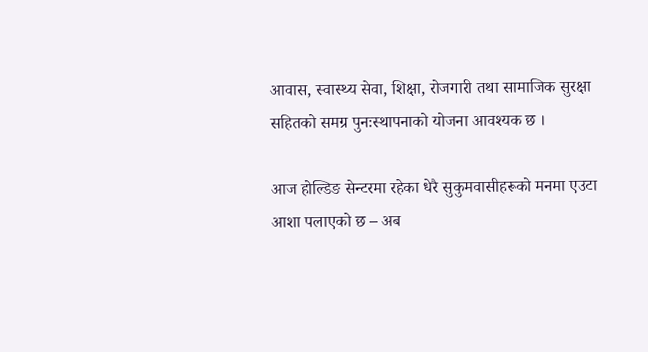आवास, स्वास्थ्य सेवा, शिक्षा, रोजगारी तथा सामाजिक सुरक्षा सहितको समग्र पुनःस्थापनाको योजना आवश्यक छ ।

आज होल्डिङ सेन्टरमा रहेका धेरै सुकुमवासीहरूको मनमा एउटा आशा पलाएको छ – अब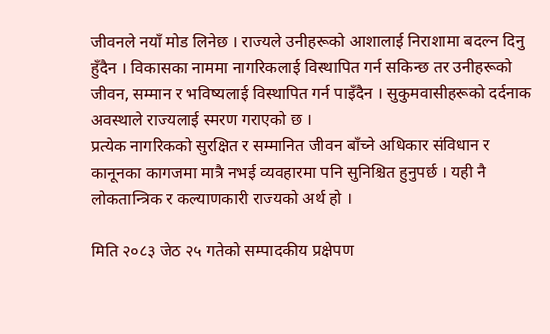जीवनले नयाँ मोड लिनेछ । राज्यले उनीहरूको आशालाई निराशामा बदल्न दिनु हुँदैन । विकासका नाममा नागरिकलाई विस्थापित गर्न सकिन्छ तर उनीहरूको जीवन, सम्मान र भविष्यलाई विस्थापित गर्न पाइँदैन । सुकुमवासीहरूको दर्दनाक अवस्थाले राज्यलाई स्मरण गराएको छ ।
प्रत्येक नागरिकको सुरक्षित र सम्मानित जीवन बाँच्ने अधिकार संविधान र कानूनका कागजमा मात्रै नभई व्यवहारमा पनि सुनिश्चित हुनुपर्छ । यही नै लोकतान्त्रिक र कल्याणकारी राज्यको अर्थ हो ।

मिति २०८३ जेठ २५ गतेको सम्पादकीय प्रक्षेपण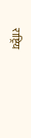राष्ट्रिय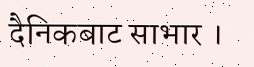दैनिकबाट साभार ।